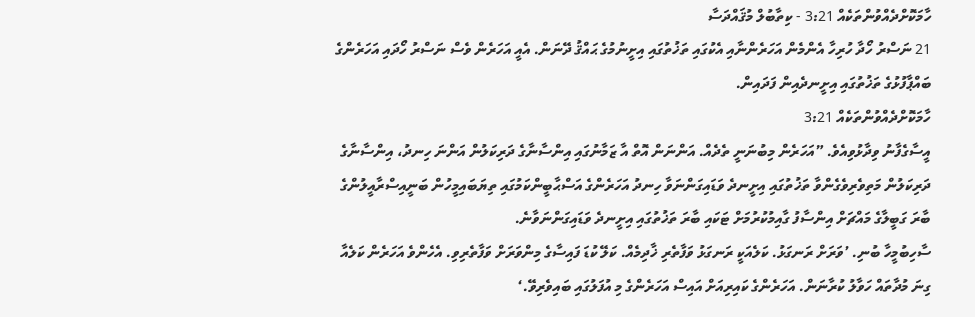ހާމަކޮށްދެއްވުންތަކެއް 3:21 - ކިތާބުލް މުޤައްދަސާ
21 ނަސްރު ހޯދާ ހުރިހާ އެންމެން އަހަރެންނާއި އެކުގައި ތަޚުތުގައި އިށީނުމުގެ ޙައްޤު ދޭނަން. އެއީ އަހަރެން ވެސް ނަސްރު ހޯދައި އަހަރެންގެ ބައްޕާފުޅުގެ ތަޚުތުގައި އިށީނދެއިން ފަދައިން.
ހާމަކޮށްދެއްވުންތަކެއް 3:21
އީސާގެފާނު ވިދާޅުވިއެވެ. ”އަހަރެން މިބުނަނީ ތެދެއް. އަންނަން އޮތް އާ ޒަމާނުގައި އިންސާނާގެ ދަރިކަލުން އަންނަ ހިނދު، އިންސާނާގެ ދަރިކަލުން މަތިވެރިވެގެންވާ ތަޚުތުގައި އިށީނދެ ވަޑައިގަންނަވާ ހިނދު އަހަރެންގެ އަސްޙާބީންކަމުގައި ތިޔަބައިމީހުން ބަނީއިސްރާއީލުންގެ ބާރަ ގަބީލާގެ މައްޗަށް އިންސާފު ގާއިމުކުރުމަށް ޓަކައި ބާރަ ތަޚުތުގައި އިށީނދެ ވަޑައިގަންނަވާނެ.
ސާހިބުމީހާ ބުނި. ’ވަރަށް ރަނގަޅު. ކަލެއަކީ ރަނގަޅު ވަފާތެރި ޚާދިމެއް. ކަލޭ ކުޑަ ފައިސާގެ މިންވަރަށް ވަފާތެރިވި. އެހެންވެ އަހަރެން ކަލެއާ ގިނަ މުދާތައް ހަވާލު ކުރާނަން. އަހަރެންގެ ކައިރިއަށް އައިސް އަހަރެންގެ މި އުފަލުގައި ބައިވެރިވޭ.‘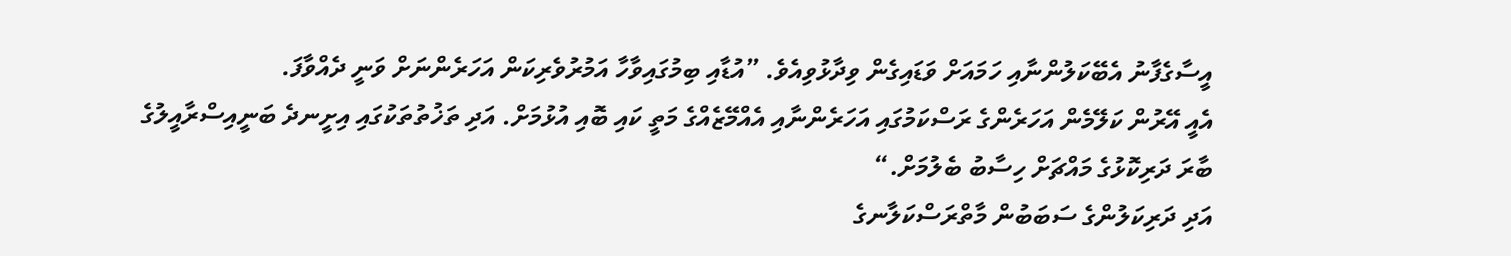އީސާގެފާނު އެބޭކަލުންނާއި ހަމައަށް ވަޑައިގެން ވިދާޅުވިއެވެ. ”އުޑާއި ބިމުގައިވާހާ އަމުރުވެރިކަން އަހަރެންނަށް ވަނީ ދެއްވާފަ.
އެއީ އޭރުން ކަލޭމެން އަހަރެންގެ ރަސްކަމުގައި އަހަރެންނާއި އެއްމޭޒެއްގެ މަތީ ކައި ބޮއި އުޅުމަށް. އަދި ތަޚުތުތަކުގައި އިށީނދެ ބަނީއިސްރާއީލުގެ ބާރަ ދަރިކޮޅުގެ މައްޗަށް ހިސާބު ބެލުމަށް.“
އަދި ދަރިކަލުންގެ ސަބަބުން މާތްރަސްކަލާނގެ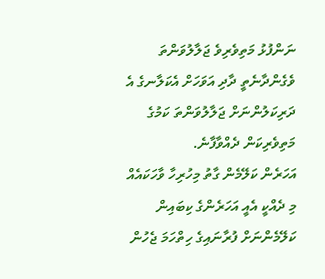ނަންފުޅު މަތިވެރިވެ ޖަލާލުވަންތަ ވެގެންދާނެތީ ދާދި އަވަހަށް އެކަލާނގެ އެ ދަރިކަލުންނަށް ޖަލާލުވަންތަ ކަމުގެ މަތިވެރިކަން ދެއްވާފާނެ.
އަހަރެން ކަލޭމެން ގާތު މިހުރިހާ ވާހަކައެއް މި ދެއްކީ އެއީ އަހަރެންގެ ކިބައިން ކަލޭމެންނަށް ފުރާނައިގެ ހިތްހަމަ ޖެހުން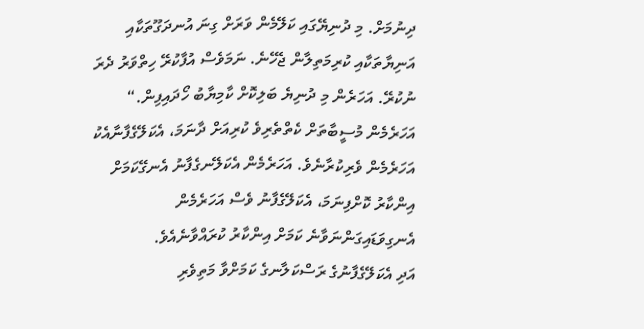ދިނުމަށް. މި ދުނިޔޭގައި ކަލޭމެން ވަރަށް ގިނަ އުނދަގޫތަކާއި އަނިޔާތަކާއި ކުރިމަތިލާން ޖެހޭނެ. ނަމަވެސް އުފާކުރޭ ހިތްވަރު ދެރަ ނުކުރޭ. އަހަރެން މި ދުނިޔެ ބަލިކޮށް ކާމިޔާބު ހޯދައިފިން.“
އަހަރެމެން މުސީބާތަށް ކެތްތެރިވެ ކުރިއަށް ދާނަމަ، އެކަލޭގެފާނާއެކު އަހަރެމެން ވެރިކުރާނެވެ. އަހަރެމެން އެކަލޭނގެފާނު އެނގޭކަމަށް އިންކާރު ކޮށްފިނަމަ، އެކަލޭގެފާނު ވެސް އަހަރެމެން އެނގިވަޑައިގަންނަވާނެ ކަމަށް އިންކާރު ކުރައްވާނެއެވެ.
އަދި އެކަލޭގެފާނުގެ ރަސްކަލާނގެ ކަމަށްވާ މަތިވެރި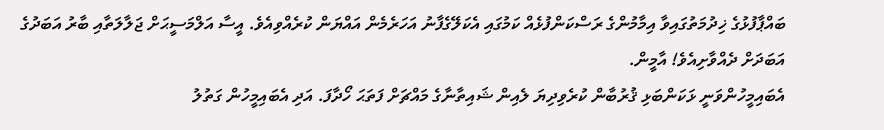ބައްޕާފުޅުގެ ޚިދުމަތުގައިވާ އިމާމުންގެ ރަސްކަންފުޅެއް ކަމުގައި އެކަލޭގެފާނު އަހަރެމެން އައްޔަން ކުރެއްވިއެވެ. އީސާ އަލްމަސީޙަށް ޖަލާލަތާއި ބާރު އަބަދުގެ އަބަދަށް ދެއްވާށިއެވެ! އާމީން.
އެބައިމީހުންވަނީ ޅަކަންބަޅި ޤުރުބާން ކުރެވިދިޔަ ލެއިން ޝައިތާނާގެ މައްޗަށް ފަތަޙަ ހޯދާފަ. އަދި އެބައިމީހުން ގަތުލު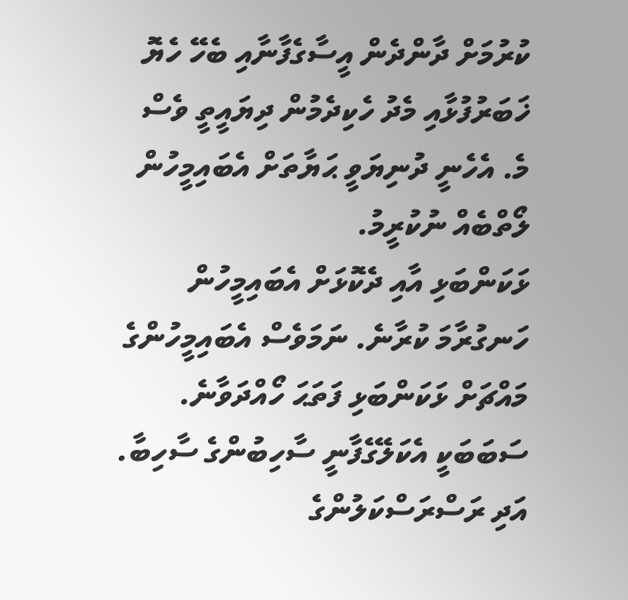ކުރުމަށް ދާންދެން އީސާގެފާނާއި ބެހޭ ހެޔޮ ޚަބަރުފުޅާއި މެދު ހެކިދެމުން ދިޔައީތީ ވެސް މެ. އެހެނީ ދުނިޔަވީ ޙަޔާތަށް އެބައިމީހުން ލޯތްބެއް ނުކުރީމު.
ޅަކަންބަޅި އާއި ދެކޮޅަށް އެބައިމީހުން ހަނގުރާމަ ކުރާނެ. ނަމަވެސް އެބައިމީހުންގެ މައްޗަށް ޅަކަންބަޅި ފަތަޙަ ހޯއްދަވާނެ. ސަބަބަކީ އެކަލޭގެފާނީ ސާހިބުންގެ ސާހިބާ. އަދި ރަސްރަސްކަލުންގެ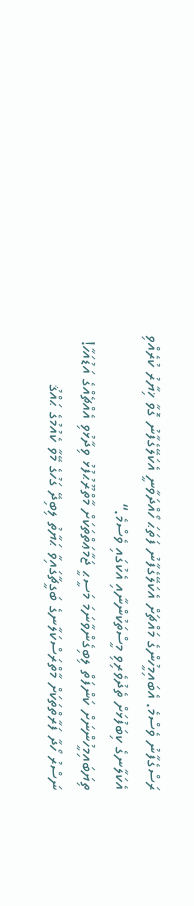ރަސްގެފާނު ވެސްމެ. އެބައިމީހުންގެ މައްޗަށް އެކަލޭގެފާނު ފަތަޙަ ހޯއްދަވާނީ އެކަލޭގެފާނު ގޮވާ ޚިޔާރު ކުރެއްވި އެކަލާނގެ ކިބަފުޅަށް ތެދުވެރިވި މީސްތަކުންނާއި އެކުގައި ވެސްމެ.“
ތިޔަބައިމީހުންނަށް ކަންފަތް ލިބިގެންވާނަމަ މަސީޙީ ޖަމާޢަތްތަކަށް މާތްރޫޙުފުޅު ވިދާޅުވި އެއްޗެއްގެ އަޑުއަހާ! ނަސްރު ހޯދާ ފަރާތްތަކަށް މާތްރަސްކަލާނގެ ބަގީޗާގައިވާ ޙަޔާތު ލިބިދޭ ގަހުގެ މޭވާ ކެއުމުގެ ޙައްޤު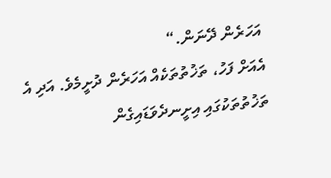އަހަރެން ދޭނަން.“
އެއަށް ފަހު، ތަޚުތުތަކެއް އަހަރެން ދުށީމެވެ. އަދި އެ ތަޚުތުތަކުގައި އިށީނދެވަޑައިގެން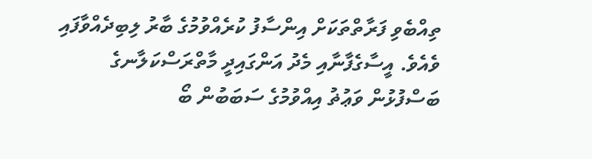ތިއްބެވި ފަރާތްތަކަށް އިންސާފު ކުރެއްވުމުގެ ބާރު ލިބިދެއްވާފައި ވެއެވެ. އީސާގެފާނާއި މެދު އަންގައިދީ މާތްރަސްކަލާނގެ ބަސްފުޅުން ވަޢުޡު އިއްވުމުގެ ސަބަބުން ބޯ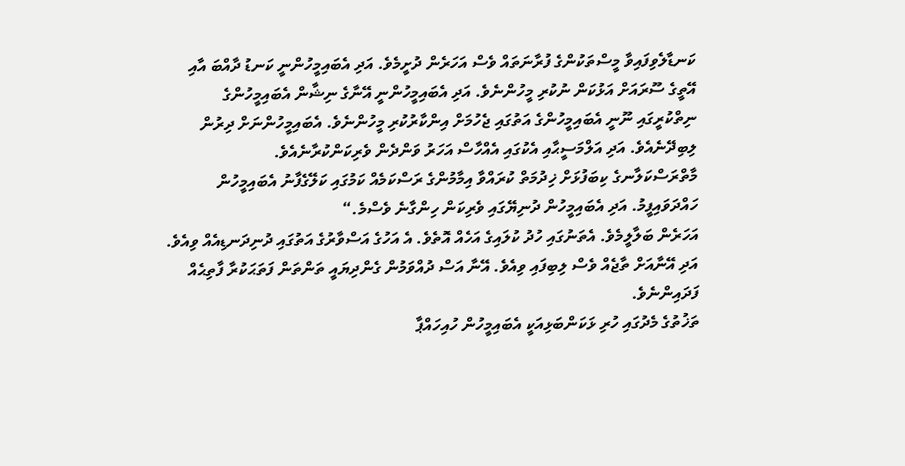ކަނޑާލެވިފައިވާ މީސްތަކުންގެ ފުރާނަތައް ވެސް އަހަރެން ދުށީމެވެ. އަދި އެބައިމީހުންނީ ކަނޑު ދާއްބަ އާއި އޭތީގެ ސޫރައަށް އަޅުކަން ނުކުރި މީހުންނެވެ. އަދި އެބައިމީހުންނީ އޭނާގެ ނިޝާން އެބައިމީހުންގެ ނިތްކުރީގައި ނޫނީ އެބައިމީހުންގެ އަތުގައި ޖެހުމަށް އިންކާރުކުރި މީހުންނެވެ. އެބައިމީހުންނަށް ދިރުން ލިބިދޭނެއެވެ. އަދި އަލްމަސީޙާއި އެކުގައި އެއްހާސް އަހަރު ވަންދެން ވެރިކަންކުރާނެއެވެ.
މާތްރަސްކަލާނގެ ކިބަފުޅަށް ޚިދުމަތް ކުރައްވާ އިމާމުންގެ ރަސްކަމެއް ކަމުގައި ކަލޭގެފާނު އެބައިމީހުން ހައްދަވައިފީމު. އަދި އެބައިމީހުން ދުނިޔޭގައި ވެރިކަން ހިންގާނެ ވެސްމެ.“
އަހަރެން ބަލާލީމެވެ. އެތަނުގައި ހުދު ކުލައިގެ އަހެއް އޮތެވެ. އެ އަހުގެ އަސްވާރުގެ އަތުގައި ދުނިދަނޑިއެއް ވިއެވެ. އަދި އޭނާއަށް ތާޖެއް ވެސް ލިބިފައި ވިއެވެ. އޭނާ އަސް ދުއްވަމުން ގެންދިޔައީ ތަންތަން ފަތަޙަކުރާ ފާތިޙެއް ފަދައިންނެވެ.
ތަޚުތުގެ މެދުގައި ހުރި ޅަކަންބަޅިއަކީ އެބައިމީހުން ހުއިހައްޕާ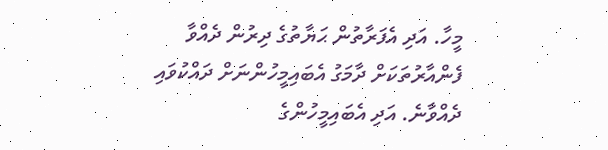މީހާ. އަދި އެފަރާތުން ޙަޔާތުގެ ދިރުން ދެއްވާ ފެންއާރުތަކަށް ދާމަގު އެބައިމީހުންނަށް ދައްކުވައި ދެއްވާނެ. އަދި އެބައިމީހުންގެ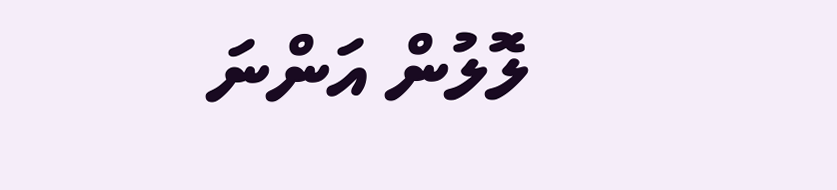ލޮލުން އަންނަ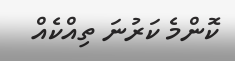ކޮންމެ ކަރުނަ ތިއްކެއް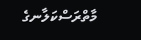މާތްރަސްކަލާނގެ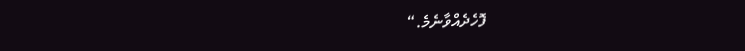ފޮހެދެއްވާނެމެ.“